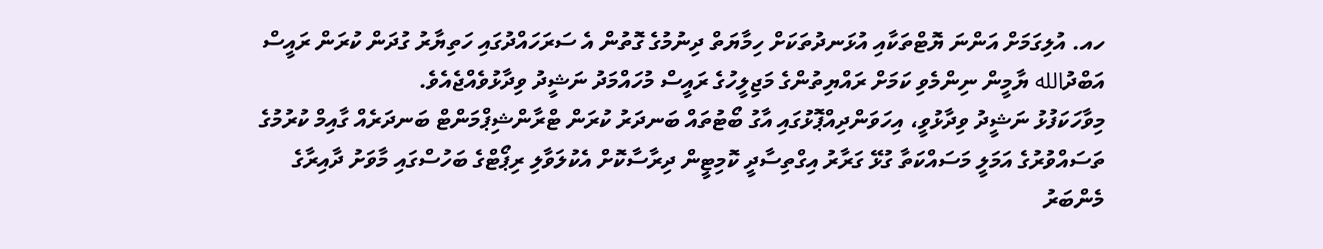ހއ. އުލިގަމަށް އަންނަ ޔޮޓްތަކާއި އުޅަނދުތަކަށް ހިމާޔަތް ދިނުމުގެ ގޮތުން އެ ސަރަހައްދުގައި ހަތިޔާރު ގުދަން ކުރަން ރައީސް އަބްދުالله ޔާމީން ނިންމެވި ކަމަށް ރައްޔިތުންގެ މަޖިލީހުގެ ރައީސް މުހައްމަދު ނަޝީދު ވިދާޅުވެއްޖެއެވެ.
މިވާހަކަފުޅު ނަޝީދު ވިދާޅުވީ، އިހަވަންދިއްޕޮޅުގައި އާގު ބޯޓުތައް ބަނދަރު ކުރަން ޓްރާންޝިޕްމަންޓް ބަނދަރެއް ގާއިމް ކުރުމުގެ ތަސައްވުރުގެ އަމަލީ މަސައްކަތާ ގުޅޭ ގަރާރު އިގްތިސާދީ ކޮމިޓީން ދިރާސާކޮށް އެކުލަވާލި ރިޕޯޓްގެ ބަހުސްގައި މާވަށު ދާއިރާގެ މެންބަރު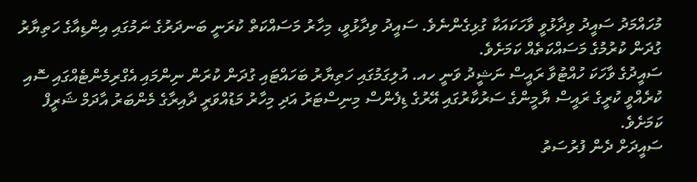މުހައްމަދު ސައީދު ވިދާޅުވީ ވާހަކައަކާ ގުޅިގެންނެވެ. ސައީދު ވިދާޅުވީ، މިހާރު މަސައްކަތް ކުރަނީ ބަނދަރުގެ ނަމުގައި އިންޑިއާގެ ހަތިޔާރު ގުދަން ކުރުމުގެ މަސައްކަތެއް ކަމަށެވެ.
ސައީދުގެ ވާހަކަ ހުއްޓުވާ ރައީސް ނަޝީދު ވަނީ ހއ. އުލިގަމުގައި ހަތިޔާރު ބަހައްޓައި ގުދަން ކުރަން ނިންމައި އެގްރިމެންޓެއްގައި ސޮއި ކުރެއްވީ ކުރީގެ ރައީސް ޔާމީންގެ ސަރުކާރުގައި އޭރުގެ ޑިފެންސް މިނިސްޓަރު އަދި މިހާރު މަޑުއްވަރީ ދާއިރާގެ މެންބަރު އާދަމް ޝަރީފް ކަމަށެވެ.
ސައީދަށް ދެން ފުރުސަތު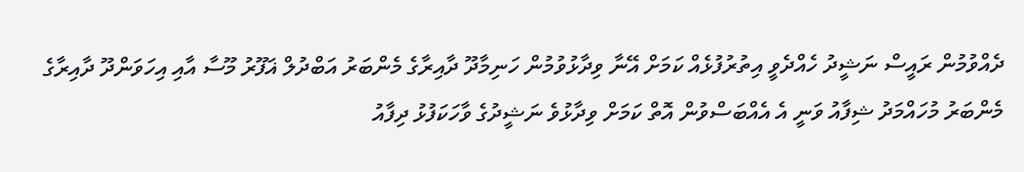ދެއްވުމުން ރައީސް ނަޝީދު ހެއްދެވީ އިތުރުފުޅެއް ކަމަށް އޭނާ ވިދާޅުވުމުން ހަނިމާދޫ ދާއިރާގެ މެންބަރު އަބްދުލް ޣަފޫރު މޫސާ އާއި އިހަވަންދޫ ދާއިރާގެ މެންބަރު މުހައްމަދު ޝިފާއު ވަނީ އެ އެއްބަސްވުން އޮތް ކަމަށް ވިދާޅުވެ ނަޝީދުގެ ވާހަކަފުޅު ދިފާއު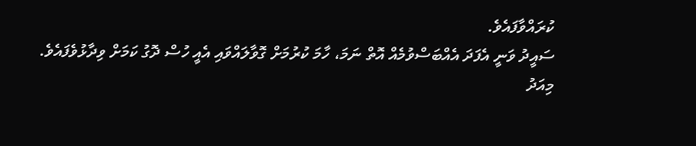ކުރައްވާފައެވެ.
ސައީދު ވަނީ އެފަދަ އެއްބަސްވުމެއް އޮތް ނަމަ، ހާމަ ކުރުމަށް ގޮވާލައްވައި އެއީ ހުސް ދޮގު ކަމަށް ވިދާޅުވެފައެވެ.
މިއަދު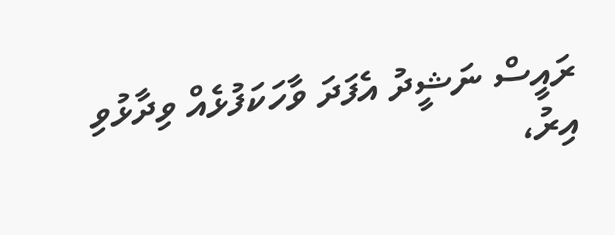ރައީސް ނަޝީދު އެފަދަ ވާހަކަފުޅެއް ވިދާޅުވި އިރު،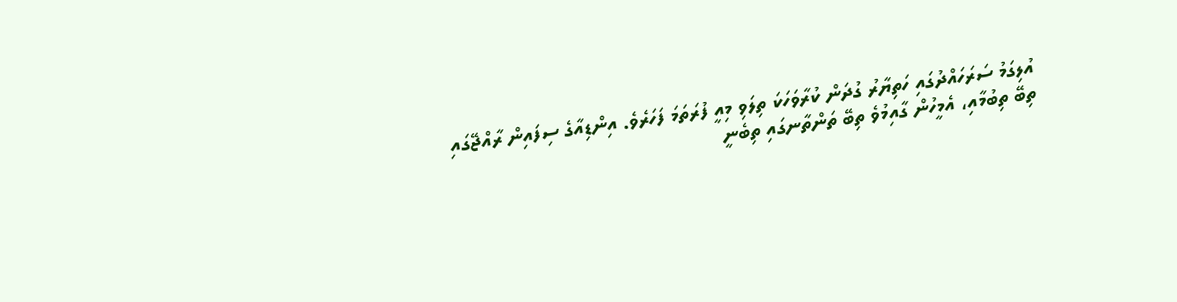އުލިގަމު ސަރަހައްދުގައި ހަތިޔާރު ގުދަން ކުރާވަހަކަ ތިލަވި މިއީ ފުރަތަމަ ފަހަރެވެ. އިންޑިއާގެ ސިފައިން ރާއްޖޭގައި ތިބޭ ތިބުމާއި، އެމީހުން ގާއިމުވެ ތިބޭ ތަންތާނގައި ތިބެނީ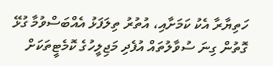ހަތިޔާރާ އެކު ކަމަށާއި، އުތުރު ތިލަފަޅު އެއްބަސްވުމާ ގުޅޭ ގޮތުން ގިނަ ސުވާލުތައް އުފެދި މަޖިލީހުގެ ކޮމެޓީތަކަށް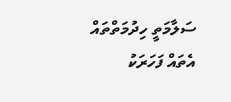ސަލާމަތީ ހިދުމަތްތައް އެތައް ފަހަރަކު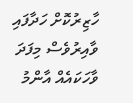ހާޒިރުކޮށް ހަދާފައި ވާއިރުވެސް މިފަދަ ވާހަކައެއް އާންމު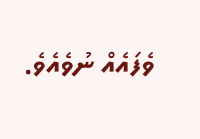ވެފައެއް ނުވެއެވެ.